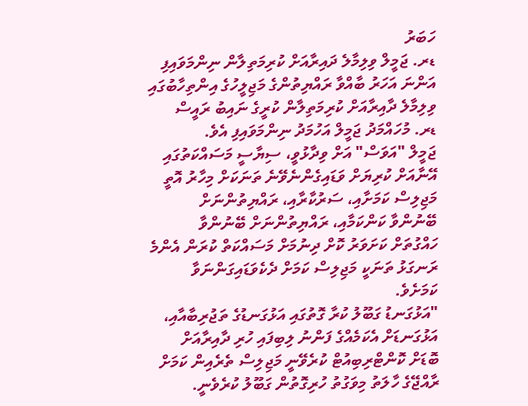ހަބަރު
ޑރ. ޖަމީލް ވިލިމާލެ ދައިރާއަށް ކުރިމަތިލާން ނިންމަވައިފި
އަންނަ އަހަރު ބާއްވާ ރައްޔިތުންގެ މަޖިލީހުގެ އިންތިހާބުގައި ވިލިމާލެ ދާއިރާއަށް ކުރިމަތިލާން ކުރީގެ ނައިބު ރައީސް ޑރ. މުހައްމަދު ޖަމީލް އަހުމަދު ނިންމަވައިފި އެވެ.
ޖަމީލް "އަވަސް" އަށް ވިދާޅުވީ، ސިޔާސީ މަސައްކަތުގައި އޭނާއަށް ކުރިޔަށް ވަޑައިގެންނެވޭނެ ތަނަކަށް މިހާރު އޮތީ މަޖިލިސް ކަމަށާއި، ސަރުކާރާއި، ރައްޔިތުންނަށް ބޭނުންވާ ކަންކަމާއި، ރައްޔިތުންނަށް ބޭނުންވާ ހައްގުތަށް ކަށަވަރު ކޮށް ދިނުމަށް މަސައްކަތް ކުރަން އެންމެ ރަނގަޅު ތަނަކީ މަޖިލިސް ކަމަށް ދެކެވަޑައިގަންނަވާ ކަމަށެވެ.
"އަޅުގަނޑު ގަބޫލު ކުރާ ގޮތުގައި އަޅުގަނޑުގެ ތަޖުރިބާއާއި، އަޅުގަނޑަށް އެކަމެއްގެ ފަންނު ލިބިފައި ހުރި ދާއިރާއަށް ބޮޑަށް ކޮންޓްރިބިއުޓް ކުރެވޭނީ މަޖިލިސް ތެރެއިން ކަމަށް ރާއްޖޭގެ ހާލަތު މިވަގުތު ހުރިގޮތުން ގަބޫލު ކުރެވެނީ.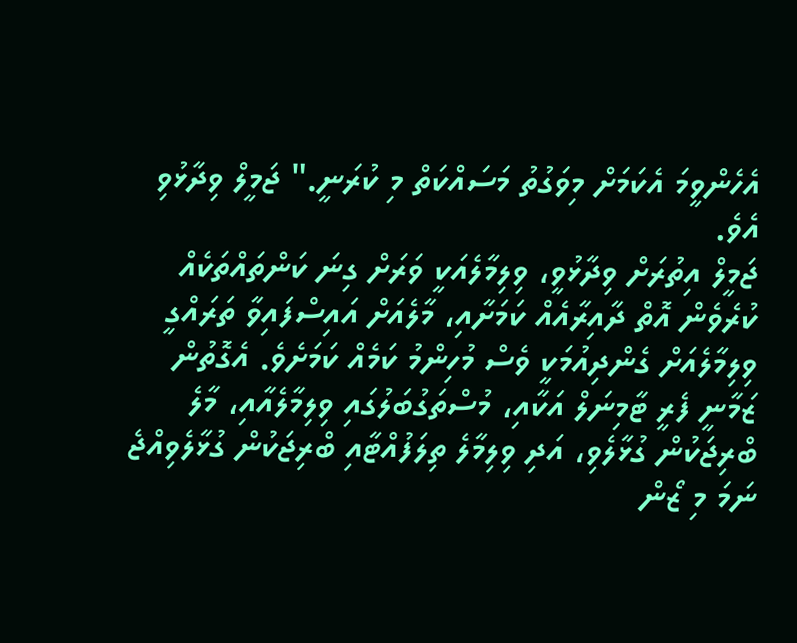އެހެންވީމަ އެކަމަށް މިވަގުތު މަސައްކަތް މި ކުރަނީ." ޖަމީލް ވިދާޅުވި އެވެ.
ޖަމީލް އިތުރަށް ވިދާޅުވީ، ވިލިމާލެއަކީ ވަރަށް ގިނަ ކަންތައްތަކެއް ކުރެވެން އޮތް ދާއިރާއެއް ކަމަށާއި، މާލެއަށް އައިސްފައިވާ ތަރައްގީ ވިލިމާލެއަށް ގެންދިއުމަކީ ވެސް މުހިންމު ކަމެއް ކަމަށެވެ. އެގޮތުން ޒަމާނީ ފެރީ ޓާމިނަލް އަކާއި، މުސްތަގުބަލުގައި ވިލިމާލެއާއި، މާލެ ބްރިޖަކުން ގުޅާލެވި، އަދި ވިލިމާލެ ތިލަފުއްޓާއި ބްރިޖަކުން ގުޅާލެވިއްޖެ ނަމަ މި ޒޯން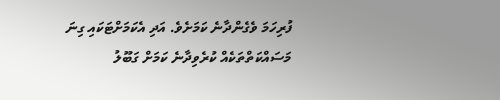ފުރިހަމަ ވެގެންދާނެ ކަމަށެވެ. އަދި އެކަމަށްޓަކައި ގިނަ މަސައްކަތްތަކެއް ކުރެވިދާނެ ކަމަށް ގަބޫލު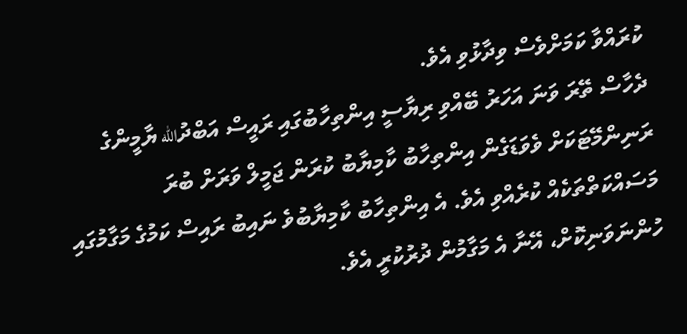ކުރައްވާ ކަމަށްވެސް ވިދާޅުވި އެވެ.
ދެހާސް ތޭރަ ވަނަ އަހަރު ބޭއްވި ރިޔާސީ އިންތިހާބުގައި ރައީސް އަބްދުالله ޔާމީންގެ ރަނިންމޭޓަކަށް ވެވަޑަގެން އިންތިހާބު ކާމިޔާބު ކުރަން ޖަމީލް ވަރަށް ބުރަ މަސައްކަތްތަކެއް ކުރެއްވި އެވެ. އެ އިންތިހާބު ކާމިޔާބުވެ ނައިބު ރައިސް ކަމުގެ މަގާމުގައި ހުންނަވަނިކޮށް، އޭނާ އެ މަގާމުން ދުރުކުރީ އެވެ.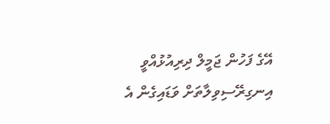އޭގެ ފަހުން ޖަމީލް ދިރިއުޅުއްވީ އިނގިރޭސިވިލާތަށް ވަޑައިގެން އެ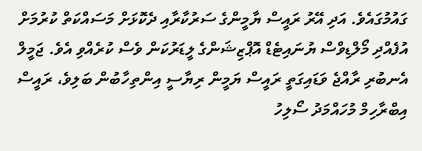ގައުމުގައެވެ. އަދި އޭރު ރައީސް ޔާމީންގެ ސަރުކާރާއި ދެކޮޅަށް މަސައްކަތް ކުރުމަށް އުފެއްދި މޯލްޑިވްސް ޔުނައިޓެޑް އޮޕްޒިޝަންގެ ލީޑަރުކަން ވެސް ކުރެއްވި އެވެ. ޖަމީލް އެނބުރި ރާއްޖެ ވަޑައިގަތީ ރައީސް ޔަމީން ރިޔާސީ އިންތިހާބުން ބަލިވެ، ރައީސް އިބްރާހިމް މުހައްމަދު ސޯލިހު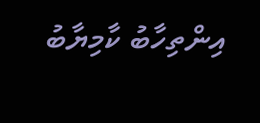އިންތިހާބު ކާމިޔާބު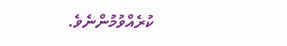ކުރެއްވުމުންނެވެ.